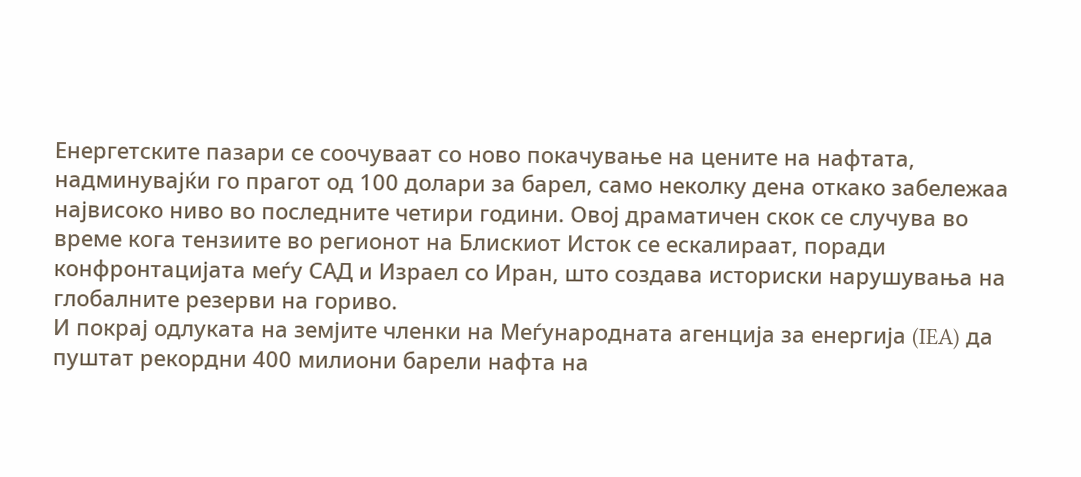Енергетските пазари се соочуваат со ново покачување на цените на нафтата, надминувајќи го прагот од 100 долари за барел, само неколку дена откако забележаа највисоко ниво во последните четири години. Овој драматичен скок се случува во време кога тензиите во регионот на Блискиот Исток се ескалираат, поради конфронтацијата меѓу САД и Израел со Иран, што создава историски нарушувања на глобалните резерви на гориво.
И покрај одлуката на земјите членки на Меѓународната агенција за енергија (IEA) да пуштат рекордни 400 милиони барели нафта на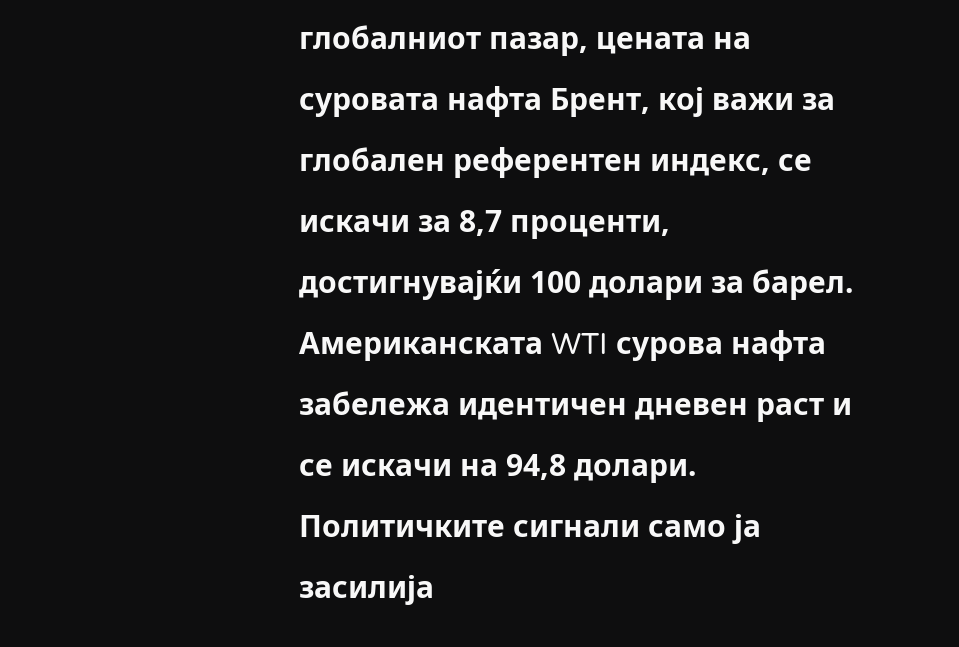глобалниот пазар, цената на суровата нафта Брент, кој важи за глобален референтен индекс, се искачи за 8,7 проценти, достигнувајќи 100 долари за барел. Американската WTI сурова нафта забележа идентичен дневен раст и се искачи на 94,8 долари.
Политичките сигнали само ја засилија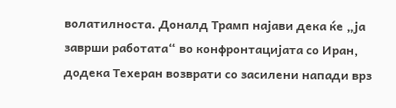волатилноста. Доналд Трамп најави дека ќе „ја заврши работата“ во конфронтацијата со Иран, додека Техеран возврати со засилени напади врз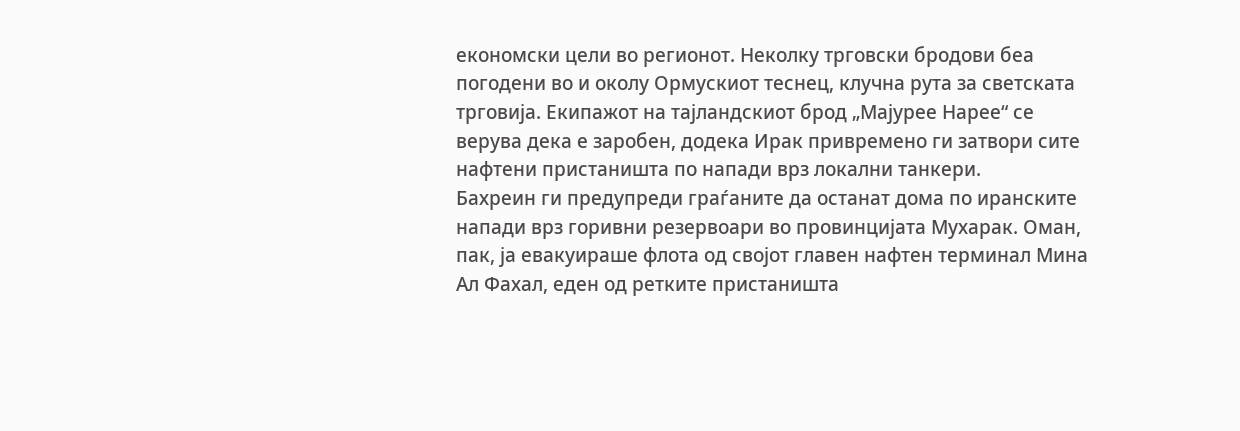економски цели во регионот. Неколку трговски бродови беа погодени во и околу Ормускиот теснец, клучна рута за светската трговија. Екипажот на тајландскиот брод „Мајурее Нарее“ се верува дека е заробен, додека Ирак привремено ги затвори сите нафтени пристаништа по напади врз локални танкери.
Бахреин ги предупреди граѓаните да останат дома по иранските напади врз горивни резервоари во провинцијата Мухарак. Оман, пак, ја евакуираше флота од својот главен нафтен терминал Мина Ал Фахал, еден од ретките пристаништа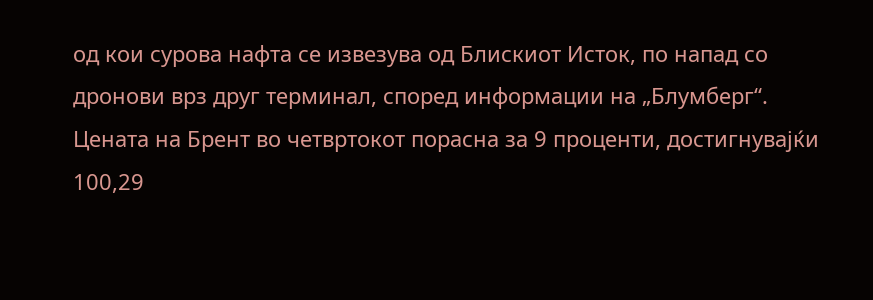од кои сурова нафта се извезува од Блискиот Исток, по напад со дронови врз друг терминал, според информации на „Блумберг“.
Цената на Брент во четвртокот порасна за 9 проценти, достигнувајќи 100,29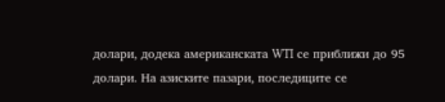долари, додека американската WTI се приближи до 95 долари. На азиските пазари, последиците се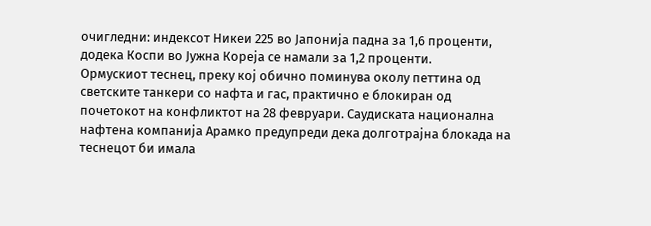очигледни: индексот Никеи 225 во Јапонија падна за 1,6 проценти, додека Коспи во Јужна Кореја се намали за 1,2 проценти.
Ормускиот теснец, преку кој обично поминува околу петтина од светските танкери со нафта и гас, практично е блокиран од почетокот на конфликтот на 28 февруари. Саудиската национална нафтена компанија Арамко предупреди дека долготрајна блокада на теснецот би имала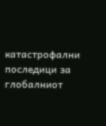катастрофални последици за глобалниот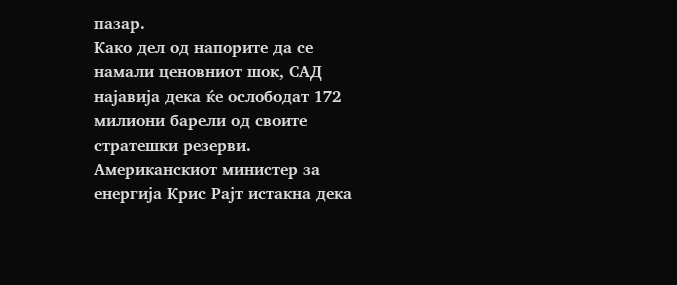пазар.
Како дел од напорите да се намали ценовниот шок, САД најавија дека ќе ослободат 172 милиони барели од своите стратешки резерви. Американскиот министер за енергија Крис Рајт истакна дека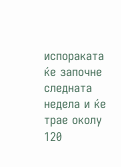испораката ќе започне следната недела и ќе трае околу 120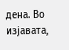дена. Во изјавата,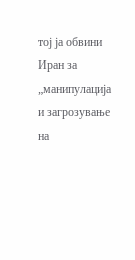тој ја обвини Иран за „манипулација и загрозување на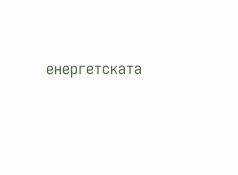енергетската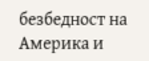безбедност на Америка и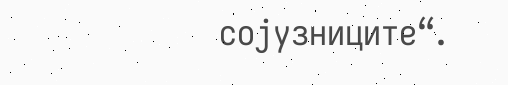сојузниците“.